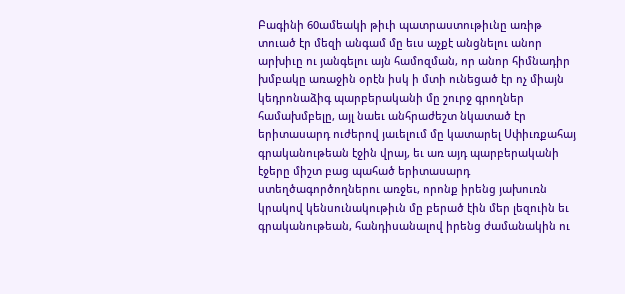Բագինի 60ամեակի թիւի պատրաստութիւնը առիթ տուած էր մեզի անգամ մը եւս աչքէ անցնելու անոր արխիւը ու յանգելու այն համոզման, որ անոր հիմնադիր խմբակը առաջին օրէն իսկ ի մտի ունեցած էր ոչ միայն կեդրոնաձիգ պարբերականի մը շուրջ գրողներ համախմբելը, այլ նաեւ անհրաժեշտ նկատած էր երիտասարդ ուժերով յաւելում մը կատարել Սփիւռքահայ գրականութեան էջին վրայ, եւ առ այդ պարբերականի էջերը միշտ բաց պահած երիտասարդ ստեղծագործողներու առջեւ, որոնք իրենց յախուռն կրակով կենսունակութիւն մը բերած էին մեր լեզուին եւ գրականութեան, հանդիսանալով իրենց ժամանակին ու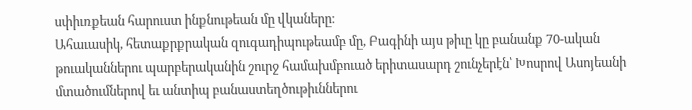սփիւռքեան հարուստ ինքնութեան մը վկաները։
Ահաւասիկ, հետաքրքրական զուգադիպութեամբ մը, Բագինի այս թիւը կը բանանք 70-ական թուականներու պարբերականին շուրջ համախմբուած երիտասարդ շունչերէն՝ Խոսրով Ասոյեանի մտածումներով եւ անտիպ բանաստեղծութիւններու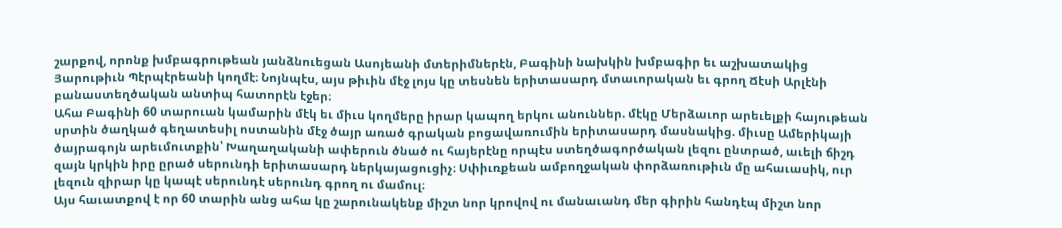շարքով, որոնք խմբագրութեան յանձնուեցան Ասոյեանի մտերիմներէն, Բագինի նախկին խմբագիր եւ աշխատակից Յարութիւն Պէրպէրեանի կողմէ։ Նոյնպէս, այս թիւին մէջ լոյս կը տեսնեն երիտասարդ մտաւորական եւ գրող Ճէսի Արլէնի բանաստեղծական անտիպ հատորէն էջեր։
Ահա Բագինի 60 տարուան կամարին մէկ եւ միւս կողմերը իրար կապող երկու անուններ. մէկը Մերձաւոր արեւելքի հայութեան սրտին ծաղկած գեղատեսիլ ոստանին մէջ ծայր առած գրական բոցավառումին երիտասարդ մասնակից. միւսը Ամերիկայի ծայրագոյն արեւմուտքին՝ Խաղաղականի ափերուն ծնած ու հայերէնը որպէս ստեղծագործական լեզու ընտրած, աւելի ճիշդ զայն կրկին իրը ըրած սերունդի երիտասարդ ներկայացուցիչ։ Սփիւռքեան ամբողջական փորձառութիւն մը ահաւասիկ, ուր լեզուն զիրար կը կապէ սերունդէ սերունդ գրող ու մամուլ։
Այս հաւատքով է որ 60 տարին անց ահա կը շարունակենք միշտ նոր կրովով ու մանաւանդ մեր գիրին հանդէպ միշտ նոր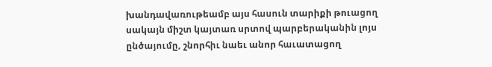խանդավառութեամբ այս հասուն տարիքի թուացող սակայն միշտ կայտառ սրտով պարբերականին լոյս ընծայումը, շնորհիւ նաեւ անոր հաւատացող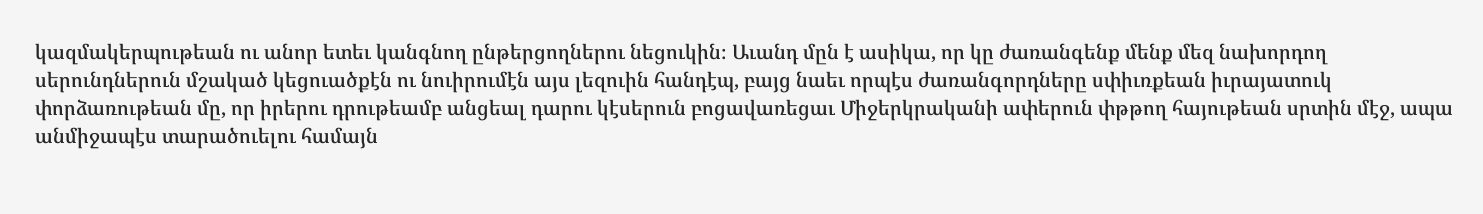կազմակերպութեան ու անոր ետեւ կանգնող ընթերցողներու նեցուկին։ Աւանդ մըն է ասիկա, որ կը ժառանգենք մենք մեզ նախորդող սերունդներուն մշակած կեցուածքէն ու նուիրումէն այս լեզուին հանդէպ, բայց նաեւ որպէս ժառանգորդները սփիւռքեան իւրայատուկ փորձառութեան մը, որ իրերու դրութեամբ անցեալ դարու կէսերուն բոցավառեցաւ Միջերկրականի ափերուն փթթող հայութեան սրտին մէջ, ապա անմիջապէս տարածուելու համայն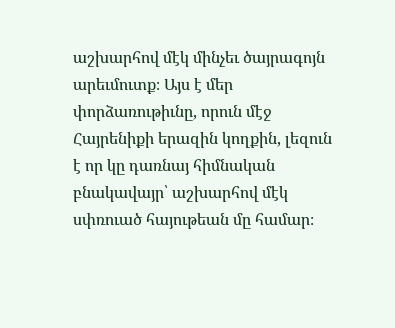աշխարհով մէկ մինչեւ ծայրագոյն արեւմուտք։ Այս է մեր փորձառութիւնը, որուն մէջ Հայրենիքի երազին կողքին, լեզուն է որ կը դառնայ հիմնական բնակավայր՝ աշխարհով մէկ սփռուած հայութեան մը համար։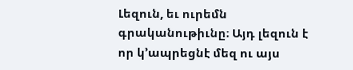Լեզուն, եւ ուրեմն գրականութիւնը։ Այդ լեզուն է որ կ’ապրեցնէ մեզ ու այս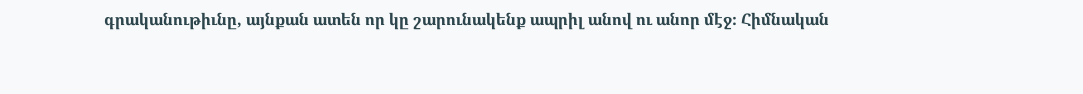գրականութիւնը, այնքան ատեն որ կը շարունակենք ապրիլ անով ու անոր մէջ։ Հիմնական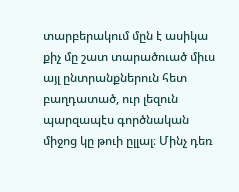տարբերակում մըն է ասիկա քիչ մը շատ տարածուած միւս այլ ընտրանքներուն հետ բաղդատած, ուր լեզուն պարզապէս գործնական միջոց կը թուի ըլլալ։ Մինչ դեռ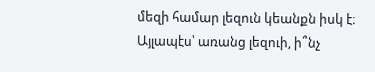մեզի համար լեզուն կեանքն իսկ է։ Այլապէս՝ առանց լեզուի, ի՞նչ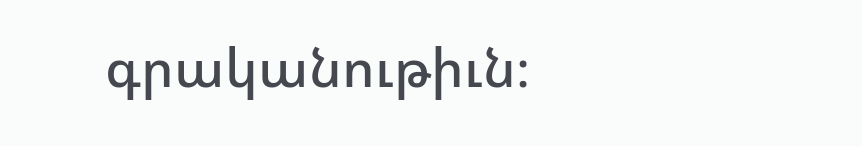գրականութիւն։